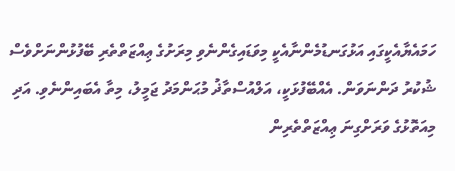ހަމައެޔާއެކީގައި އަޅުގަނޑުމެންނާއެކީ މިވަޑައިގެންނެވި މިރަށުގެ ޢިއްޒަތްތެރި ބޭފުޅުންނަށްވެސް ޝުކުރު ދަންނަވަން. އެއްބޭފުޅަކީ، އަލްއުސްތާޛު މުޙަންމަދު ޖަމީލު، މިތާ އެބައިންނެވި. އަދި މިއަތޮޅުގެ ވަރަށްގިނަ ޢިއްޒަތްތެރިން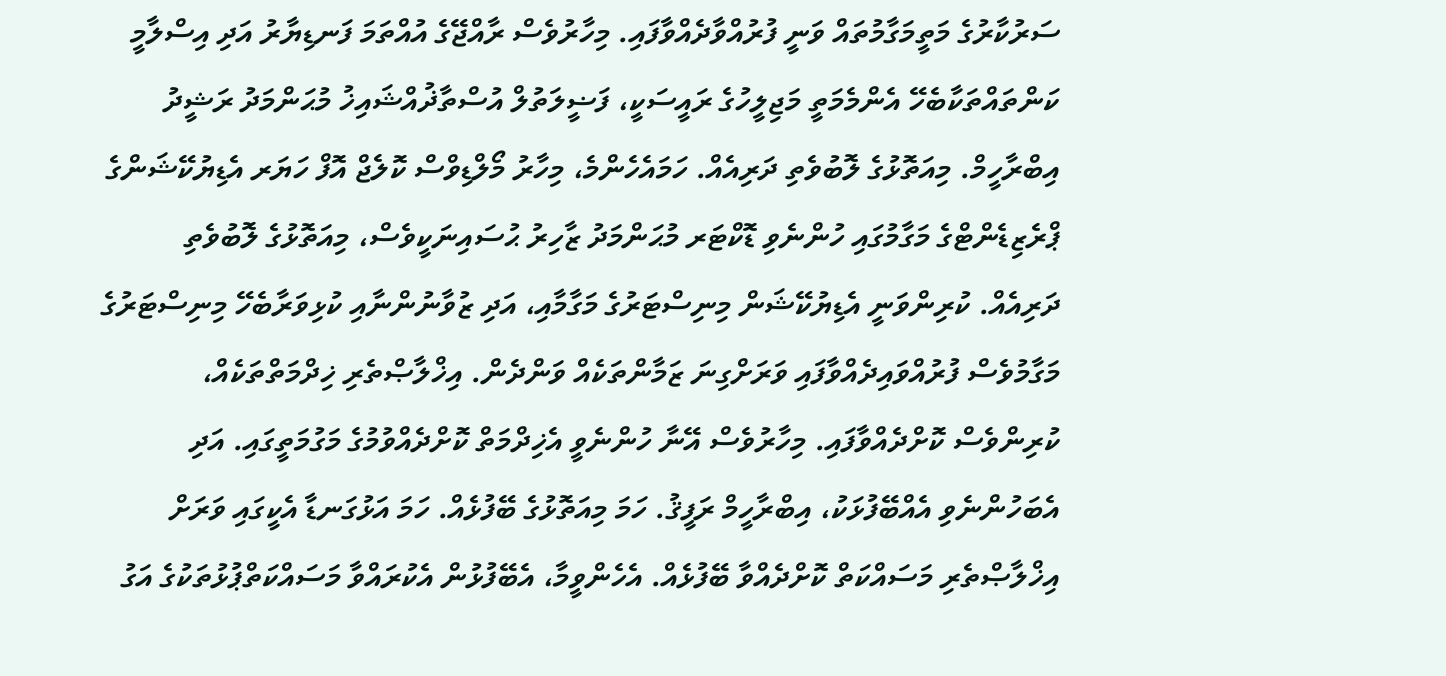ސަރުކާރުގެ މަތީމަގާމުތައް ވަނީ ފުރުއްވާދެއްވާފައި. މިހާރުވެސް ރާއްޖޭގެ އުއްތަމަ ފަނޑިޔާރު އަދި އިސްލާމީ ކަންތައްތަކާބެހޭ އެންމެމަތީ މަޖިލީހުގެ ރައީސަކީ، ފަޟީލަތުލް އުސްތާޛުއްޝައިޚު މުޙަންމަދު ރަޝީދު އިބްރާހީމް. މިއަތޮޅުގެ ލޮބުވެތި ދަރިއެއް. ހަމައެހެންމެ، މިހާރު މޯލްޑިވްސް ކޮލެޖް އޮފް ހަޔަރ އެޑިޔުކޭޝަންގެ ޕްރެޒިޑެންޓްގެ މަގާމުގައި ހުންނެވި ޑޮކްޓަރ މުޙަންމަދު ޒާހިރު ޙުސައިނަކީވެސް، މިއަތޮޅުގެ ލޮބުވެތި ދަރިއެއް. ކުރިންވަނީ އެޑިޔުކޭޝަން މިނިސްޓަރުގެ މަގާމާއި، އަދި ޒުވާނުންނާއި ކުޅިވަރާބެހޭ މިނިސްޓަރުގެ މަގާމުވެސް ފުރުއްވައިދެއްވާފައި ވަރަށްގިނަ ޒަމާންތަކެއް ވަންދެން. އިޚްލާޞްތެރި ޚިދްމަތްތަކެއް، ކުރިންވެސް ކޮށްދެއްވާފައި. މިހާރުވެސް އޭނާ ހުންނެވީ އެޚިދްމަތް ކޮށްދެއްވުމުގެ މަގުމަތީގައި. އަދި އެބަހުންނެވި އެއްބޭފުޅަކު، އިބްރާހީމް ރަފީޤު. ހަމަ މިއަތޮޅުގެ ބޭފުޅެއް. ހަމަ އަޅުގަނޑާ އެކީގައި ވަރަށް އިޚްލާޞްތެރި މަސައްކަތް ކޮށްދެއްވާ ބޭފުޅެއް. އެހެންވީމާ، އެބޭފުޅުން އެކުރައްވާ މަސައްކަތްޕުޅުތަކުގެ އަގު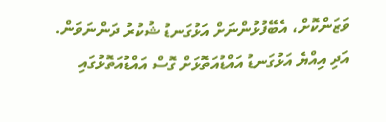ވަޒަންކޮށް، އެބޭފުޅުންނަށް އަޅުގަނޑު ޝުކުރު ދަންނަވަން.
އަދި އިއްޔެ އަޅުގަނޑު އައްޑުއަތޮޅަށް ގޮސް އައްޑުއަތޮޅުގައި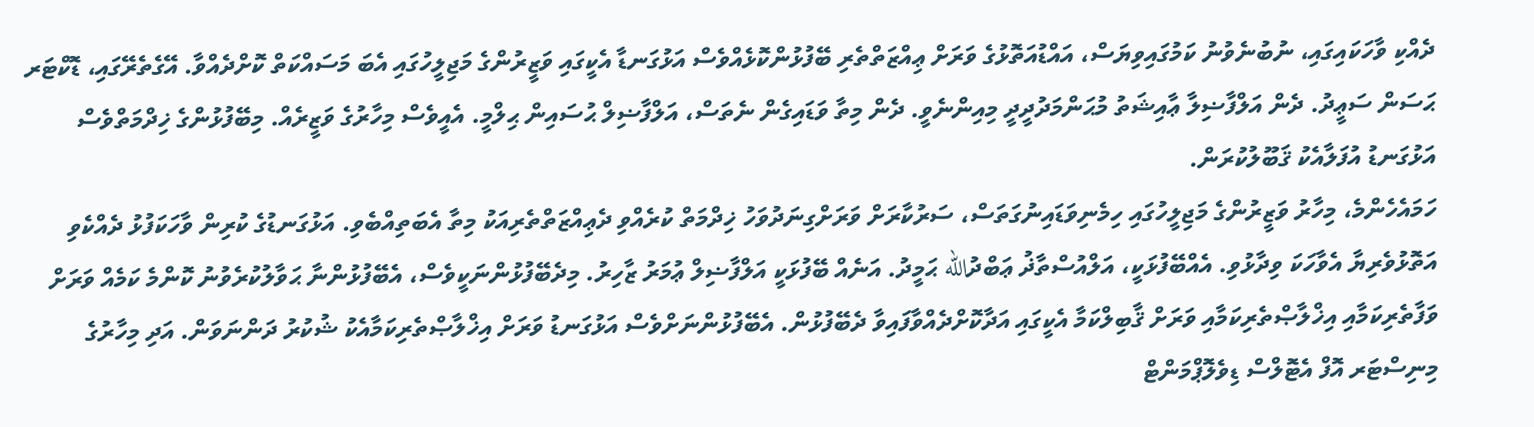ދެއްކި ވާހަކައިގައި، ނުބުނެވުނު ކަމުގައިވިޔަސް، އައްޑުއަތޮޅުގެ ވަރަށް ޢިއްޒަތްތެރި ބޭފުޅުންކޮޅެއްވެސް އަޅުގަނޑާ އެކީގައި ވަޒީރުންގެ މަޖިލީހުގައި އެބަ މަސައްކަތް ކޮށްދެއްވާ. އޭގެތެރޭގައި، ޑޮކްޓަރ ޙަސަން ސަޢީދު. ދެން އަލްފާޟިލާ ޢާއިޝަތު މުޙަންމަދުދީދީ މިއިންނެވީ. ދެން މިތާ ވަޑައިގެން ނެތަސް، އަލްފާޟިލް ޙުސައިން ޙިލްމީ. އެއީވެސް މިހާރުގެ ވަޒީރެއް. މިބޭފުޅުންގެ ޚިދްމަތްވެސް އަޅުގަނޑު އުފަލާއެކު ޤަބޫލުކުރަން.
ހަމައެހެންމެ، މިހާރު ވަޒީރުންގެ މަޖިލީހުގައި ހިމެނިވަޑައިނުގަތަސް، ސަރުކާރަށް ވަރަށްގިނަދުވަހު ޚިދްމަތް ކުރެއްވި ދެޢިއްޒަތްތެރިއަކު މިތާ އެބަތިއްބެވި. އަޅުގަނޑުގެ ކުރިން ވާހަކަފުޅު ދެއްކެވި އަތޮޅުވެރިޔާ އެވާހަކަ ވިދާޅުވި. އެއްބޭފުޅަކީ، އަލްއުސްތާޛު ޢަބްދުاللّه ޙަމީދު. އަނެއް ބޭފުޅަކީ އަލްފާޟިލް ޢުމަރު ޒާހިރު. މިދެބޭފުޅުންނަކީވެސް، އެބޭފުޅުންނާ ޙަވާލުކުރެވުނު ކޮންމެ ކަމެއް ވަރަށް ވަފާތެރިކަމާއި އިޚްލާޞްތެރިކަމާއި ވަރަށް ޤާބިލްކަމާ އެކީގައި އަދާކޮށްދެއްވާފައިވާ ދެބޭފުޅުން. އެބޭފުޅުންނަށްވެސް އަޅުގަނޑު ވަރަށް އިޚްލާޞްތެރިކަމާއެކު ޝުކުރު ދަންނަވަން. އަދި މިހާރުގެ މިނިސްޓަރ އޮފް އެޓޮލްސް ޑިވެލޮޕްމަންޓް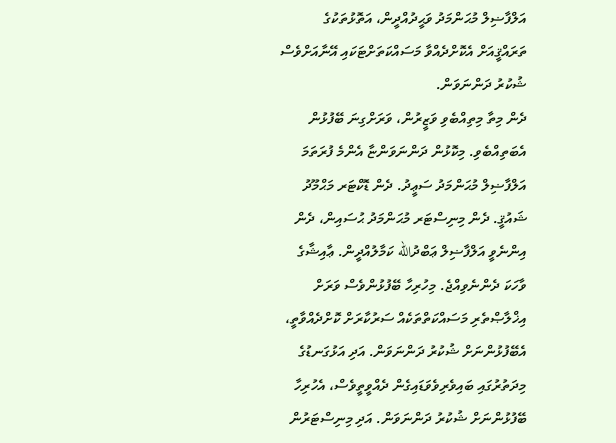އަލްފާޟިލް މުޙަންމަދު ވަޙީދުއްދީން، އަތޮޅުތަކުގެ ތަރައްޤީއަށް އެކޮށްދެއްވާ މަސައްކަތަށްޓަކައި އޭނާއަށްވެސް ޝުކުރު ދަންނަވަން.
ދެން މިތާ މިތިއްބެވި ވަޒީރުން، ވަރަށްގިނަ ބޭފުޅުން އެބަތިއްބެވި. މިކޮޅުން ދަންނަވަންޏާ އެންމެ ފުރަތަމަ އަލްފާޟިލް މުޙަންމަދު ސަޢީދު. ދެން ޑޮކްޓަރ މަޙްމޫދު ޝައުޤީ. ދެން މިނިސްޓަރ މުޙަންމަދު ޙުސައިން، ދެން އިންނެވީ އަލްފާޟިލް ޢަބްދުالله ކަމާލުއްދީން. ޢާއިޝާގެ ވާހަކަ ދެންނެވިއްޖެ. މިހުރިހާ ބޭފުޅުންވެސް ވަރަށް އިޚްލާޞްތެރި މަސައްކަތްތަކެއް ސަރުކާރަށް ކޮށްދެއްވާތީ، އެބޭފުޅުންނަށް ޝުކުރު ދަންނަވަން. އަދި އަޅުގަނޑުގެ މިދަތުރުގައި ބައިވެރިވެވަޑައިގެން ދެއްވީތީވެސް، އެހުރިހާ ބޭފުޅުންނަށް ޝުކުރު ދަންނަވަން. އަދި މިނިސްޓަރުން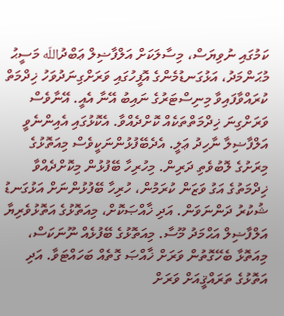ކަމުގައި ނުވިޔަސް، މިސާލަކަށް އަލްފާޟިލް ޢަބްދުاللّه މަސީޙު މުޙަންމަދު، އަޅުގަނޑުމެންގެ އޮފީހުގައި ވަރަށްގިނަދުވަހު ޚިދްމަތް ކުރައްވާފައިވާ މިނިސްޓަރުގެ ނައިބު އޭނާ އެއީ. އޭނާވެސް ވަރަށްގިނަ ޚިދްމަތްތަކެއް ކޮށްދެއްވާ. އެކޮޅުގައި އެއިންނެވީ އަލްފާޟިލާ ނާހިދު ޢަލީ. އެދެބޭފުޅުންނަކީވެސް މިއަތޮޅުގެ މިރަށުގެ ލޮބުވެތި ދަރިން. މިހުރިހާ ބޭފުޅުން މިކޮށްދެއްވާ ޚިދްމަތުގެ އަގު ވަޒަން ކުރަމުން، ހުރިހާ ބޭފުޅުންނަށް އަޅުގަނޑު ޝުކުރު ދަންނަވަން. އަދި ޚާއްޞަކޮށް، މިއަތޮޅުގެ އަތޮޅުވެރިޔާ އަލްފާޟިލް އަޙްމަދު މޫސާ. މިއަތޮޅުގެ ބޭފުޅެއް ނޫނަކަސް، މިއަތޮޅާ ބެހޭގޮތުން ވަރަށް ޚާއްޞަ ގޮތެއް ބަހައްޓަވާ. އަދި އަތޮޅުގެ ތަރައްޤީއަށް ވަރަށް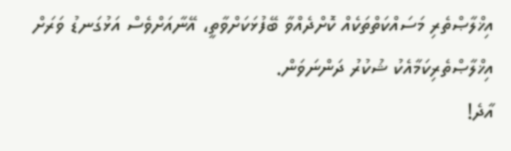އިޚްލާޞްތެރި މަސައްކަތްތަކެއް ކޮށްދެއްވާ ބޭފުޅަކަށްވާތީ، އޭނާއަށްވެސް އަޅުގަނޑު ވަރަށް އިޚްލާޞްތެރިކަމާއެކު ޝުކުރު ދަންނަވަން.
އާދެ!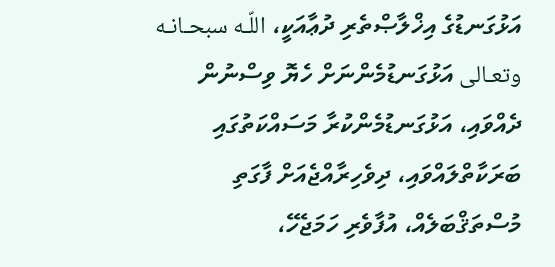އަޅުގަނޑުގެ އިޚްލާޞްތެރި ދުޢާއަކީ، اللّـه سبحـانـه وتعـالى އަޅުގަނޑުމެންނަށް ހެޔޮ ވިސްނުން ދެއްވައި، އަޅުގަނޑުމެންކުރާ މަސައްކަތުގައި ބަރަކާތްލައްވައި، ދިވެހިރާއްޖެއަށް ފާގަތި މުސްތަޤްބަލެއް، އުފާވެރި ހަމަޖެހޭ،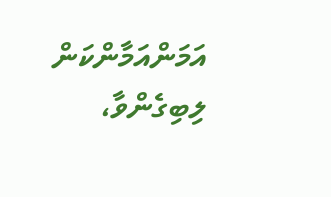އަމަންއަމާންކަން ލިބިގެންވާ،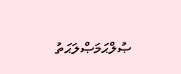ޞުލްޙަމަޞްލަޙަތު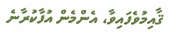ޤާއިމުވެފައިވާ، އެންމެން އުފާކުރާނެ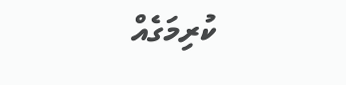ކުރިމަގެއް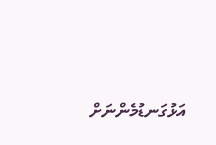އަޅުގަނޑުމެންނަށް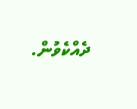ދެއްކެވުން.